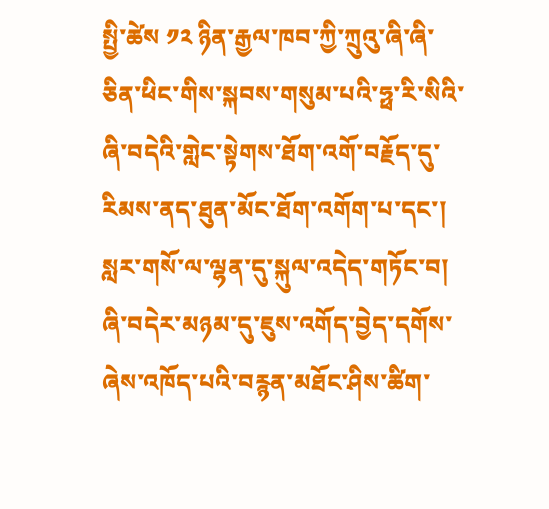སྤྱི་ཚེས ༡༢ ཉིན་རྒྱལ་ཁབ་ཀྱི་ཀྲུའུ་ཞི་ཞི་ཅིན་ཕིང་གིས་སྐབས་གསུམ་པའི་ཧྥ་རི་སིའི་ཞི་བདེའི་གླེང་སྟེགས་ཐོག་འགོ་བརྗོད་དུ་རིམས་ནད་ཐུན་མོང་ཐོག་འགོག་པ་དང་། སླར་གསོ་ལ་ལྷན་དུ་སྐུལ་འདེད་གཏོང་བ། ཞི་བདེར་མཉམ་དུ་ཇུས་འགོད་བྱེད་དགོས་ཞེས་འཁོད་པའི་བརྙན་མཐོང་ཤིས་ཚིག་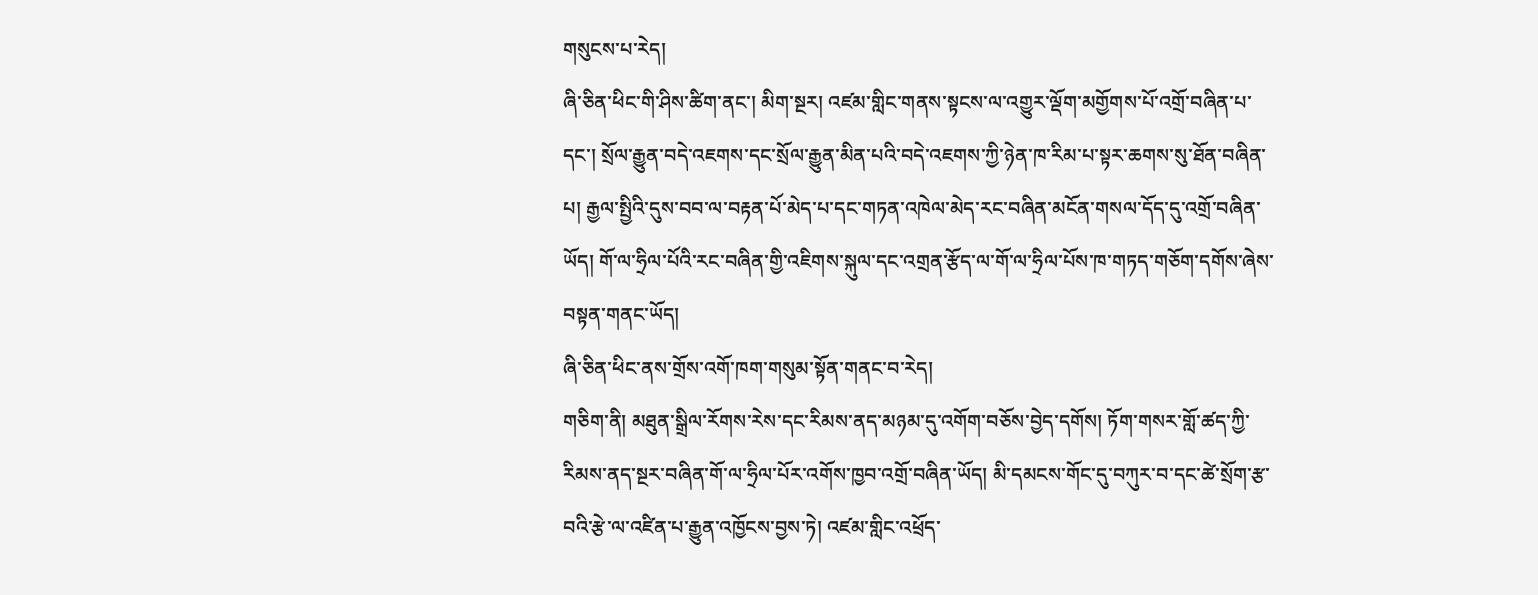གསུངས་པ་རེད།
ཞི་ཅིན་ཕིང་གི་ཤིས་ཚིག་ནང་། མིག་སྔར། འཛམ་གླིང་གནས་སྟངས་ལ་འགྱུར་ལྡོག་མགྱོགས་པོ་འགྲོ་བཞིན་པ་དང་། སྲོལ་རྒྱུན་བདེ་འཇགས་དང་སྲོལ་རྒྱུན་མིན་པའི་བདེ་འཇགས་ཀྱི་ཉེན་ཁ་རིམ་པ་སྟར་ཆགས་སུ་ཐོན་བཞིན་པ། རྒྱལ་སྤྱིའི་དུས་བབ་ལ་བརྟན་པོ་མེད་པ་དང་གཏན་འཁེལ་མེད་རང་བཞིན་མངོན་གསལ་དོད་དུ་འགྲོ་བཞིན་ཡོད། གོ་ལ་ཧྲིལ་པོའི་རང་བཞིན་གྱི་འཇིགས་སྐུལ་དང་འགྲན་རྩོད་ལ་གོ་ལ་ཧྲིལ་པོས་ཁ་གཏད་གཅོག་དགོས་ཞེས་བསྟན་གནང་ཡོད།
ཞི་ཅིན་ཕིང་ནས་གྲོས་འགོ་ཁག་གསུམ་སྟོན་གནང་བ་རེད།
གཅིག་ནི། མཐུན་སྒྲིལ་རོགས་རེས་དང་རིམས་ནད་མཉམ་དུ་འགོག་བཅོས་བྱེད་དགོས། ཏོག་གསར་གློ་ཚད་ཀྱི་རིམས་ནད་སྔར་བཞིན་གོ་ལ་ཧྲིལ་པོར་འགོས་ཁྱབ་འགྲོ་བཞིན་ཡོད། མི་དམངས་གོང་དུ་བཀུར་བ་དང་ཚེ་སྲོག་རྩ་བའི་རྩེ་ལ་འཛིན་པ་རྒྱུན་འཁྱོངས་བྱས་ཏེ། འཛམ་གླིང་འཕྲོད་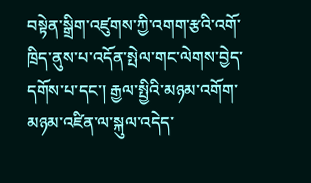བསྟེན་སྒྲིག་འཛུགས་ཀྱི་འགག་རྩའི་འགོ་ཁྲིད་ནུས་པ་འདོན་སྤེལ་གང་ལེགས་བྱེད་དགོས་པ་དང་། རྒྱལ་སྤྱིའི་མཉམ་འགོག་མཉམ་འཛིན་ལ་སྐུལ་འདེད་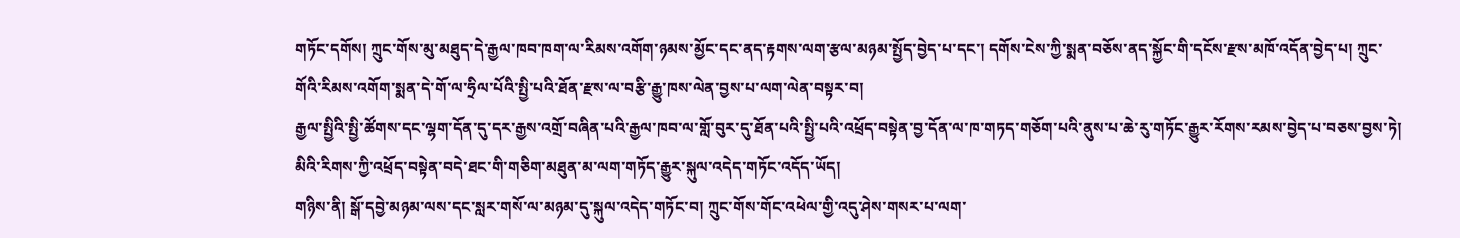གཏོང་དགོས། ཀྲུང་གོས་མུ་མཐུད་དེ་རྒྱལ་ཁབ་ཁག་ལ་རིམས་འགོག་ཉམས་མྱོང་དང་ནད་རྟགས་ལག་རྩལ་མཉམ་སྤྱོད་བྱེད་པ་དང་། དགོས་ངེས་ཀྱི་སྨན་བཅོས་ནད་སྐྱོང་གི་དངོས་རྫས་མཁོ་འདོན་བྱེད་པ། ཀྲུང་གོའི་རིམས་འགོག་སྨན་དེ་གོ་ལ་ཧྲིལ་པོའི་སྤྱི་པའི་ཐོན་རྫས་ལ་བརྩི་རྒྱུ་ཁས་ལེན་བྱས་པ་ལག་ལེན་བསྟར་བ།
རྒྱལ་སྤྱིའི་སྤྱི་ཚོགས་དང་ལྷག་དོན་དུ་དར་རྒྱས་འགྲོ་བཞིན་པའི་རྒྱལ་ཁབ་ལ་གློ་བུར་དུ་ཐོན་པའི་སྤྱི་པའི་འཕྲོད་བསྟེན་བྱ་དོན་ལ་ཁ་གཏད་གཅོག་པའི་ནུས་པ་ཆེ་རུ་གཏོང་རྒྱུར་རོགས་རམས་བྱེད་པ་བཅས་བྱས་ཏེ། མིའི་རིགས་ཀྱི་འཕྲོད་བསྟེན་བདེ་ཐང་གི་གཅིག་མཐུན་མ་ལག་གཏོད་རྒྱུར་སྐུལ་འདེད་གཏོང་འདོད་ཡོད།
གཉིས་ནི། སྒོ་དབྱེ་མཉམ་ལས་དང་སླར་གསོ་ལ་མཉམ་དུ་སྐུལ་འདེད་གཏོང་བ། ཀྲུང་གོས་གོང་འཕེལ་གྱི་འདུ་ཤེས་གསར་པ་ལག་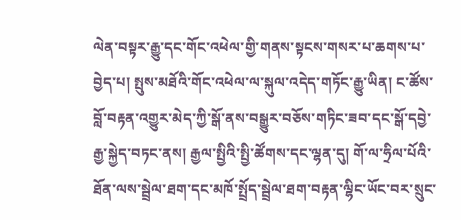ལེན་བསྟར་རྒྱུ་དང་གོང་འཕེལ་གྱི་གནས་སྟངས་གསར་པ་ཆགས་པ་བྱེད་པ། སྤུས་མཐོའི་གོང་འཕེལ་ལ་སྐུལ་འདེད་གཏོང་རྒྱུ་ཡིན། ང་ཚོས་བློ་བརྟན་འགྱུར་མེད་ཀྱི་སྒོ་ནས་བསྒྱུར་བཅོས་གཏིང་ཟབ་དང་སྒོ་དབྱེ་རྒྱ་སྐྱེད་བཏང་ནས། རྒྱལ་སྤྱིའི་སྤྱི་ཚོགས་དང་ལྷན་དུ། གོ་ལ་ཧྲིལ་པོའི་ཐོན་ལས་སྦྲེལ་ཐག་དང་མཁོ་སྤྲོད་སྦྲེལ་ཐག་བརྟན་ལྷིང་ཡོང་བར་སྲུང་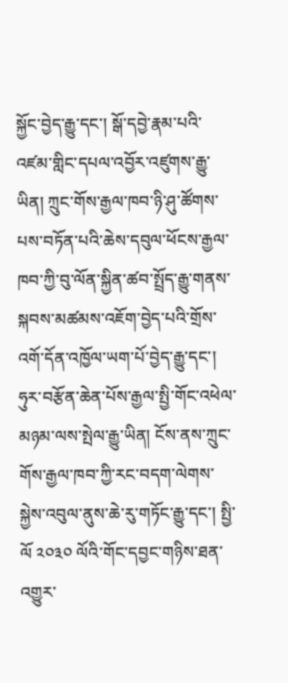སྐྱོང་བྱེད་རྒྱུ་དང་། སྒོ་དབྱེ་རྣམ་པའི་འཛམ་གླིང་དཔལ་འབྱོར་འཛུགས་རྒྱུ་ཡིན། ཀྲུང་གོས་རྒྱལ་ཁབ་ཉི་ཤུ་ཚོགས་པས་བཏོན་པའི་ཆེས་དབུལ་ཕོངས་རྒྱལ་ཁབ་ཀྱི་བུ་ལོན་སྐྱིན་ཚབ་སྤྲོད་རྒྱུ་གནས་སྐབས་མཚམས་འཇོག་བྱེད་པའི་གྲོས་འགོ་དོན་འཁྱོལ་ཡག་པོ་བྱེད་རྒྱུ་དང་། ཧུར་བརྩོན་ཆེན་པོས་རྒྱལ་སྤྱི་གོང་འཕེལ་མཉམ་ལས་སྤེལ་རྒྱུ་ཡིན། ངོས་ནས་ཀྲུང་གོས་རྒྱལ་ཁབ་ཀྱི་རང་བདག་ལེགས་སྐྱེས་འབུལ་ནུས་ཆེ་རུ་གཏོང་རྒྱུ་དང་། སྤྱི་ལོ ༢༠༣༠ ལོའི་གོང་དབྱང་གཉིས་ཐན་འགྱུར་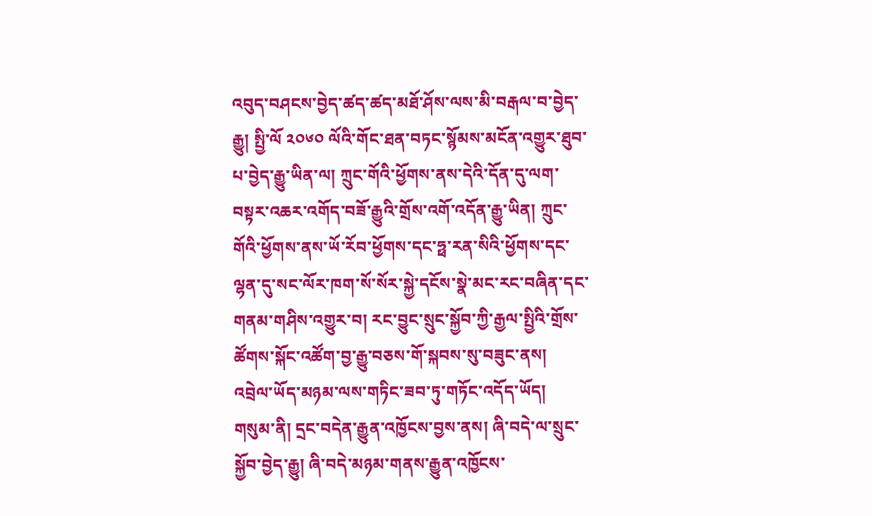འབུད་བཤངས་བྱེད་ཚད་ཚད་མཐོ་ཤོས་ལས་མི་བརྒལ་བ་བྱེད་རྒྱུ། སྤྱི་ལོ ༢༠༦༠ ལོའི་གོང་ཐན་བཏང་སྙོམས་མངོན་འགྱུར་ཐུབ་པ་བྱེད་རྒྱུ་ཡིན་ལ། ཀྲུང་གོའི་ཕྱོགས་ནས་དེའི་དོན་དུ་ལག་བསྟར་འཆར་འགོད་བཟོ་རྒྱུའི་གྲོས་འགོ་འདོན་རྒྱུ་ཡིན། ཀྲུང་གོའི་ཕྱོགས་ནས་ཡོ་རོབ་ཕྱོགས་དང་ཧྥ་རན་སིའི་ཕྱོགས་དང་ལྷན་དུ་སང་ལོར་ཁག་སོ་སོར་སྐྱེ་དངོས་སྣེ་མང་རང་བཞིན་དང་གནམ་གཤིས་འགྱུར་བ། རང་བྱུང་སྲུང་སྐྱོབ་ཀྱི་རྒྱལ་སྤྱིའི་གྲོས་ཚོགས་སྐོང་འཚོག་བྱ་རྒྱུ་བཅས་གོ་སྐབས་སུ་བཟུང་ནས། འབྲེལ་ཡོད་མཉམ་ལས་གཏིང་ཟབ་ཏུ་གཏོང་འདོད་ཡོད།
གསུམ་ནི། དྲང་བདེན་རྒྱུན་འཁྱོངས་བྱས་ནས། ཞི་བདེ་ལ་སྲུང་སྐྱོབ་བྱེད་རྒྱུ། ཞི་བདེ་མཉམ་གནས་རྒྱུན་འཁྱོངས་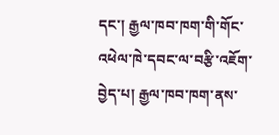དང་། རྒྱལ་ཁབ་ཁག་གི་གོང་འཕེལ་ཁེ་དབང་ལ་བརྩི་འཇོག་བྱེད་པ། རྒྱལ་ཁབ་ཁག་ནས་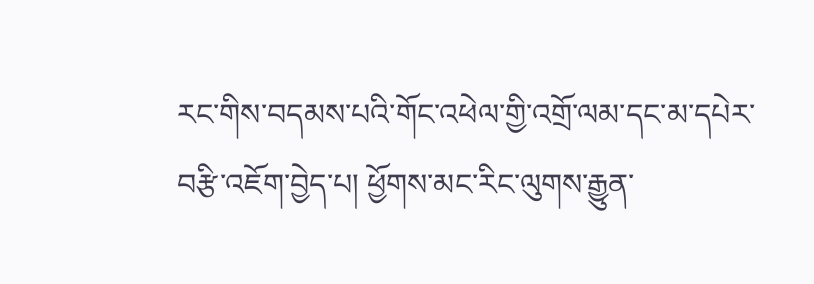རང་གིས་བདམས་པའི་གོང་འཕེལ་གྱི་འགྲོ་ལམ་དང་མ་དཔེར་བརྩི་འཇོག་བྱེད་པ། ཕྱོགས་མང་རིང་ལུགས་རྒྱུན་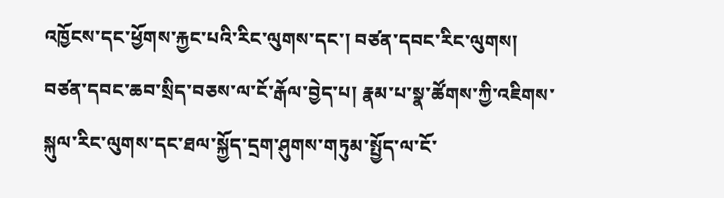འཁྱོངས་དང་ཕྱོགས་རྐྱང་པའི་རིང་ལུགས་དང་། བཙན་དབང་རིང་ལུགས། བཙན་དབང་ཆབ་སྲིད་བཅས་ལ་ངོ་རྒོལ་བྱེད་པ། རྣམ་པ་སྣ་ཚོགས་ཀྱི་འཇིགས་སྐུལ་རིང་ལུགས་དང་ཐལ་སྐྱོད་དྲག་ཤུགས་གཏུམ་སྤྱོད་ལ་ངོ་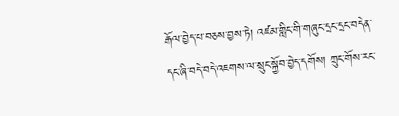རྒོལ་བྱེད་པ་བཅས་བྱས་ཏེ། འཛམ་གླིང་གི་གཞུང་དྲང་དྲང་བདེན་དང་ཞི་བདེ་བདེ་འཇགས་ལ་སྲུང་སྐྱོབ་བྱེད་དགོས། ཀྲུང་གོས་རང་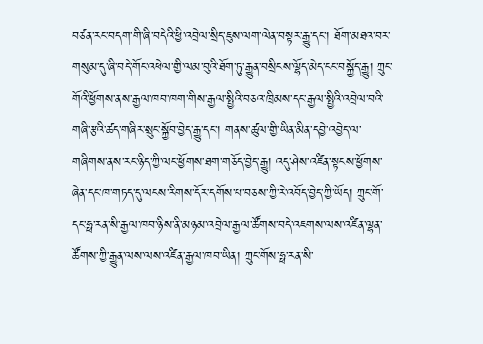བཙན་རང་བདག་གི་ཞི་བདེའི་ཕྱི་འབྲེལ་སྲིད་ཇུས་ལག་ལེན་བསྟར་རྒྱུ་དང་། ཐོག་མཐའ་བར་གསུམ་དུ་ཞི་བདེ་གོང་འཕེལ་གྱི་ལམ་བུའི་ཐོག་ཏུ་རྒྱུན་བསྲིངས་ལྷོད་མེད་ངང་བསྐྱོད་རྒྱུ། ཀྲུང་གོའི་ཕྱོགས་ནས་རྒྱལ་ཁབ་ཁག་གིས་རྒྱལ་སྤྱིའི་བཅའ་ཁྲིམས་དང་རྒྱལ་སྤྱིའི་འབྲེལ་བའི་གཞི་རྩའི་ཚད་གཞིར་སྲུང་སྐྱོབ་བྱེད་རྒྱུ་དང་། གནས་ཚུལ་གྱི་ཡིན་མིན་དབྱེ་འབྱེད་ལ་གཞིགས་ནས་རང་ཉིད་ཀྱི་ལང་ཕྱོགས་ཐག་གཅོད་བྱེད་རྒྱུ། འདུ་ཤེས་འཛིན་སྟངས་ཕྱོགས་ཞེན་དང་ཁ་གཏད་དུ་ལངས་རིགས་དོར་དགོས་པ་བཅས་ཀྱི་རེ་འབོད་བྱེད་ཀྱི་ཡོད། ཀྲུང་གོ་དང་ཧྥ་རན་སི་རྒྱལ་ཁབ་ཉིས་ནི་མཉམ་འབྲེལ་རྒྱལ་ཚོགས་བདེ་འཇགས་ལས་འཛིན་ལྷན་ཚོགས་ཀྱི་རྒྱུན་ལས་ལས་འཛིན་རྒྱལ་ཁབ་ཡིན། ཀྲུང་གོས་ཧྥ་རན་སི་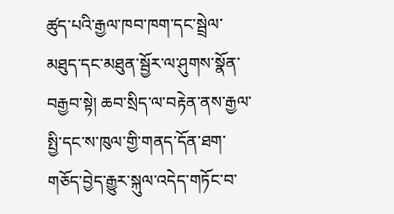ཚུད་པའི་རྒྱལ་ཁབ་ཁག་དང་སྦྲེལ་མཐུད་དང་མཐུན་སྦྱོར་ལ་ཤུགས་སྣོན་བརྒྱབ་སྟེ། ཆབ་སྲིད་ལ་བརྟེན་ནས་རྒྱལ་སྤྱི་དང་ས་ཁུལ་གྱི་གནད་དོན་ཐག་གཅོད་བྱེད་རྒྱུར་སྐུལ་འདེད་གཏོང་བ་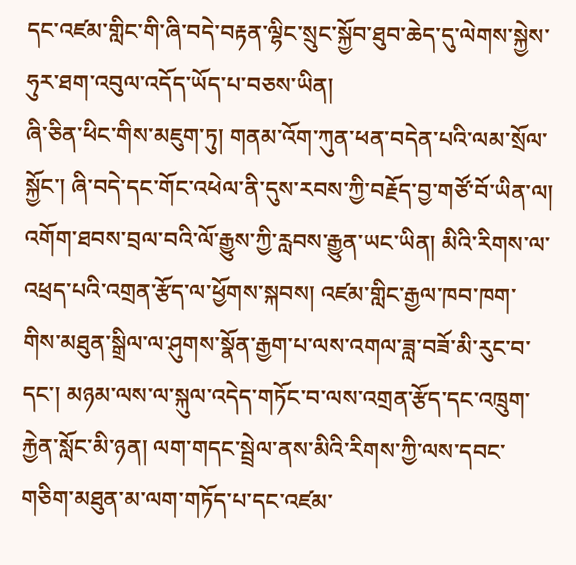དང་འཛམ་གླིང་གི་ཞི་བདེ་བརྟན་ལྷིང་སྲུང་སྐྱོབ་ཐུབ་ཆེད་དུ་ལེགས་སྐྱེས་ཧུར་ཐག་འབུལ་འདོད་ཡོད་པ་བཅས་ཡིན།
ཞི་ཅིན་ཕིང་གིས་མཇུག་ཏུ། གནམ་འོག་ཀུན་ཕན་བདེན་པའི་ལམ་སྲོལ་སྐྱོང་། ཞི་བདེ་དང་གོང་འཕེལ་ནི་དུས་རབས་ཀྱི་བརྗོད་བྱ་གཙོ་བོ་ཡིན་ལ། འགོག་ཐབས་བྲལ་བའི་ལོ་རྒྱུས་ཀྱི་རླབས་རྒྱུན་ཡང་ཡིན། མིའི་རིགས་ལ་འཕྲད་པའི་འགྲན་རྩོད་ལ་ཕྱོགས་སྐབས། འཛམ་གླིང་རྒྱལ་ཁབ་ཁག་གིས་མཐུན་སྒྲིལ་ལ་ཤུགས་སྣོན་རྒྱག་པ་ལས་འགལ་ཟླ་བཟོ་མི་རུང་བ་དང་། མཉམ་ལས་ལ་སྐུལ་འདེད་གཏོང་བ་ལས་འགྲན་རྩོད་དང་འཁྲུག་རྐྱེན་སློང་མི་ཉན། ལག་གདང་སྦྲེལ་ནས་མིའི་རིགས་ཀྱི་ལས་དབང་གཅིག་མཐུན་མ་ལག་གཏོད་པ་དང་འཛམ་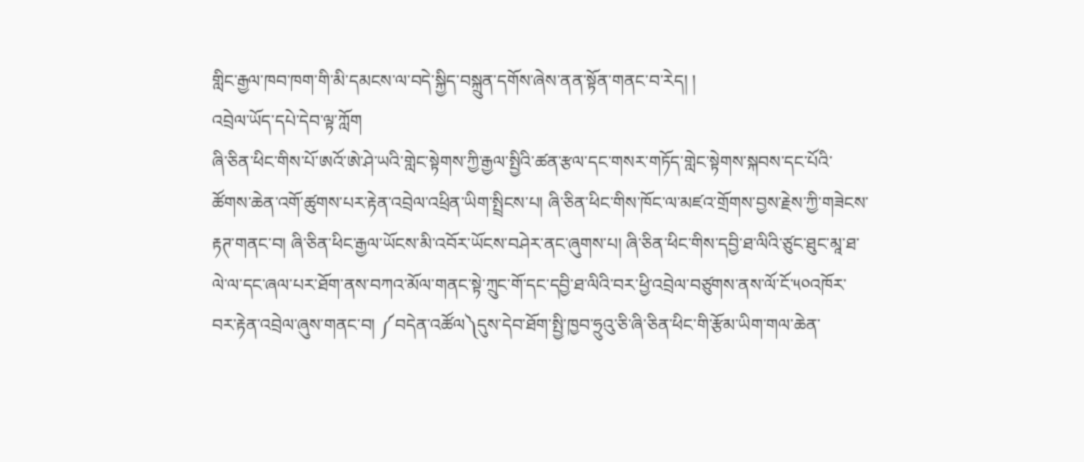གླིང་རྒྱལ་ཁབ་ཁག་གི་མི་དམངས་ལ་བདེ་སྐྱིད་བསྐྲུན་དགོས་ཞེས་ནན་སྟོན་གནང་བ་རེད། །
འབྲེལ་ཡོད་དཔེ་དེབ་ལྟ་ཀློག
ཞི་ཅིན་ཕིང་གིས་པོ་ཨའོ་ཨེ་ཤེ་ཡའི་གླེང་སྟེགས་ཀྱི་རྒྱལ་སྤྱིའི་ཚན་རྩལ་དང་གསར་གཏོད་གླེང་སྟེགས་སྐབས་དང་པོའི་ཚོགས་ཆེན་འགོ་ཚུགས་པར་རྟེན་འབྲེལ་འཕྲིན་ཡིག་སྤྲིངས་པ། ཞི་ཅིན་ཕིང་གིས་ཁོང་ལ་མཛའ་གྲོགས་བྱས་རྗེས་ཀྱི་གཟེངས་རྟཊ་གནང་བ། ཞི་ཅིན་ཕིང་རྒྱལ་ཡོངས་མི་འབོར་ཡོངས་བཤེར་ནང་ཞུགས་པ། ཞི་ཅིན་ཕིང་གིས་དབྱི་ཐ་ལིའི་ཙུང་ཐུང་མཱ་ཐ་ལེ་ལ་དང་ཞལ་པར་ཐོག་ནས་བཀའ་མོལ་གནང་སྟེ་ཀྲུང་གོ་དང་དབྱི་ཐ་ལིའི་བར་ཕྱི་འབྲེལ་བཙུགས་ནས་ལོ་ངོ་༥༠འཁོར་བར་རྟེན་འབྲེལ་ཞུས་གནང་བ། ༼བདེན་འཚོལ༽དུས་དེབ་ཐོག་སྤྱི་ཁྱབ་ཧྲུའུ་ཅི་ཞི་ཅིན་ཕིང་གི་རྩོམ་ཡིག་གལ་ཆེན་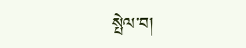སྤེལ་བ།